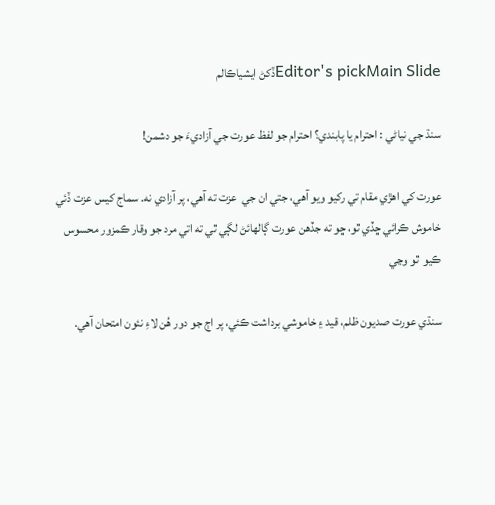Editor's pickMain Slideڏکڻ ايشياڪالم

سنڌ جي نياڻي : احترام يا پابندي؟ احترام جو لفظ عورت جي آزاديءَ جو دشمن!

عورت کي اهڙي مقام تي رکيو ويو آهي، جتي ان جي  عزت ته آهي، پر آزادي نه. سماج کيس عزت ڏئي خاموش ڪرائي ڇڏي ٿو، ڇو ته جڏهن عورت ڳالھائڻ لڳي ٿي ته اتي مرد جو وقار ڪمزور محسوس ڪيو  ٿو وڃي

سنڌي عورت صديون ظلم، قيد ۽ خاموشي برداشت ڪئي، پر اڄ جو دور ھُن لاءِ نئون امتحان آهي.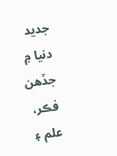جديد دنيا ۾ جڏهن فڪر، علم ۽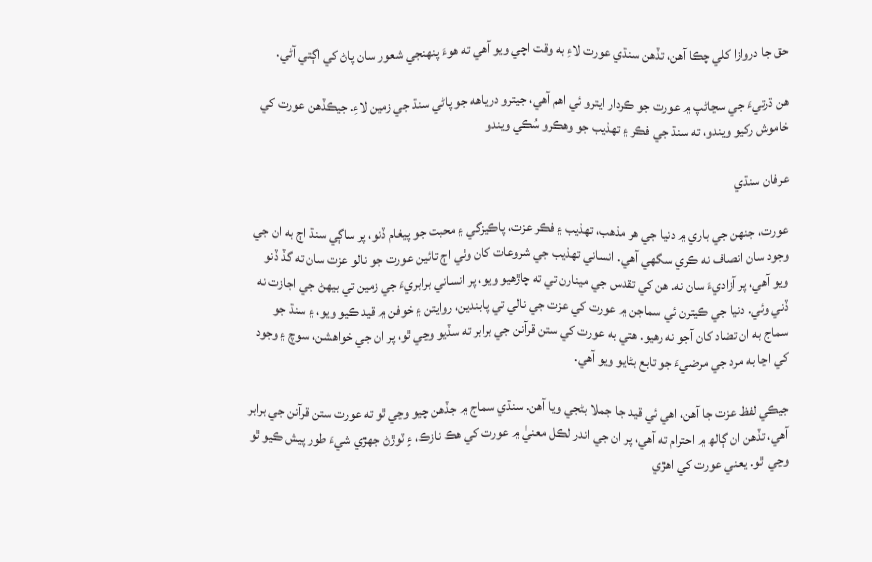حق جا دروازا کلي چڪا آهن، تڏهن سنڌي عورت لاءِ به وقت اچي ويو آهي ته هوءَ پنهنجي شعور سان پاڻ کي اڳتي آڻي.

هن ڌرتيءَ جي سڃاڻپ ۾ عورت جو ڪردار ايترو ئي اهم آهي، جيترو درياهه جو پاڻي سنڌ جي زمين لاءِ. جيڪڏهن عورت کي خاموش رکيو ويندو، ته سنڌ جي فڪر ۽ تھذيب جو وهڪرو سُڪي ويندو

عرفان سنڌي

عورت، جنھن جي باري ۾ دنيا جي هر مذهب، تھذيب ۽ فڪر عزت، پاڪيزگي ۽ محبت جو پيغام ڏنو، پر ساڳي سنڌ اڄ به ان جي وجود سان انصاف نه ڪري سگھي آهي. انساني تھذيب جي شروعات کان وٺي اڄ تائين عورت جو نالو عزت سان ته گڏ ڏنو ويو آهي، پر آزاديءَ سان نه. هن کي تقدس جي مينارن تي ته چاڙهيو ويو، پر انساني برابريءَ جي زمين تي بيھڻ جي اجازت نه ڏني وئي. دنيا جي ڪيترن ئي سماجن ۾ عورت کي عزت جي نالي تي پابندين، روايتن ۽ خوفن ۾ قيد ڪيو ويو، ۽ سنڌ جو سماج به ان تضاد کان آجو نه رهيو. هتي به عورت کي ستن قرآنن جي برابر ته سڏيو وڃي ٿو، پر ان جي خواهشن، سوچ ۽ وجود کي اڃا به مرد جي مرضيءَ جو تابع بڻايو ويو آهي.

جيڪي لفظ عزت جا آهن، اهي ئي قيد جا جملا بڻجي ويا آهن. سنڌي سماج ۾ جڏهن چيو وڃي ٿو ته عورت ستن قرآنن جي برابر آهي، تڏهن ان ڳالھ ۾ احترام ته آهي، پر ان جي اندر لڪل معنيٰ ۾ عورت کي هڪ نازڪ، ءٍ ٽوڙڻ جهڙي شيءَ طور پيش ڪيو ٿو وڃي  ٿو. يعني عورت کي اهڙي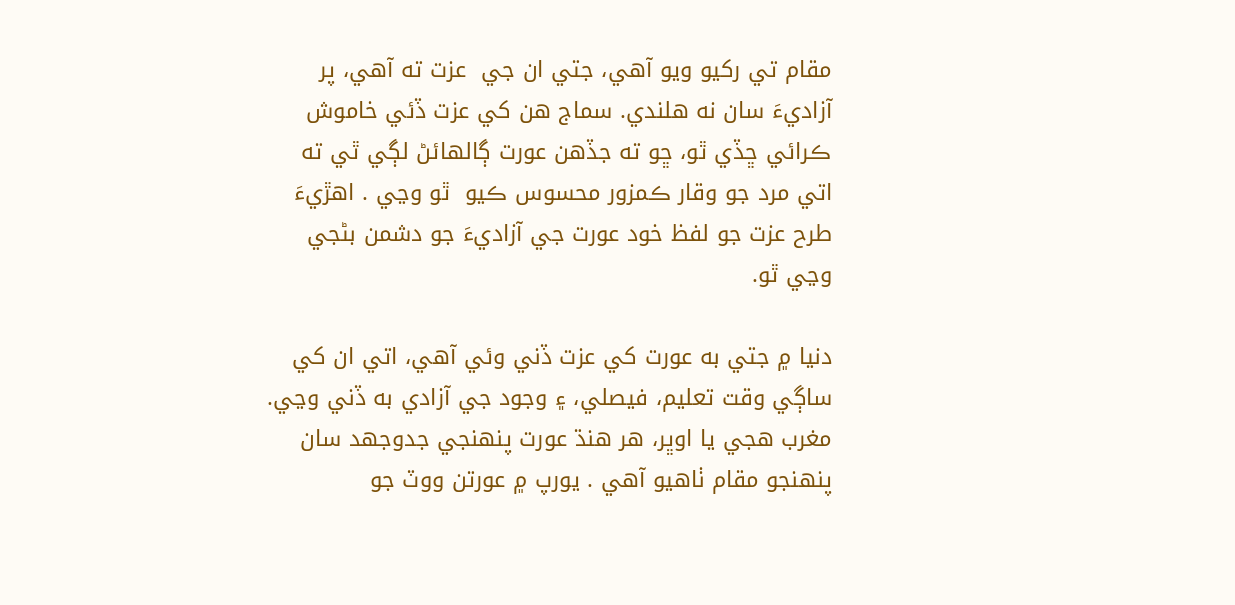مقام تي رکيو ويو آهي، جتي ان جي  عزت ته آهي، پر آزاديءَ سان نه هلندي. سماج هن کي عزت ڏئي خاموش ڪرائي ڇڏي ٿو، ڇو ته جڏهن عورت ڳالھائڻ لڳي ٿي ته اتي مرد جو وقار ڪمزور محسوس ڪيو  ٿو وڃي . اهڙيءَ طرح عزت جو لفظ خود عورت جي آزاديءَ جو دشمن بڻجي وڃي ٿو.

دنيا ۾ جتي به عورت کي عزت ڏني وئي آهي، اتي ان کي ساڳي وقت تعليم، فيصلي، ۽ وجود جي آزادي به ڏني وڃي. مغرب هجي يا اوڀر، هر هنڌ عورت پنھنجي جدوجھد سان پنھنجو مقام ٺاهيو آھي . يورپ ۾ عورتن ووٽ جو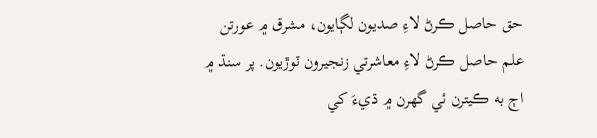حق حاصل ڪرڻ لاءِ صديون لڳايون، مشرق ۾ عورتن علم حاصل ڪرڻ لاءِ معاشرتي زنجيرون ٽوڙيون. پر سنڌ ۾ اڄ به ڪيترن ئي گھرن ۾ ڌيءَ کي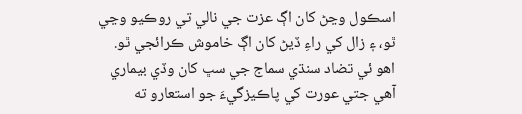اسڪول وڃڻ کان اڳ عزت جي نالي تي روڪيو وڃي ٿو، ۽ زال کي راءِ ڏيڻ کان اڳ خاموش ڪرائجي ٿو. اهو ئي تضاد سنڌي سماج جي سڀ کان وڏي بيماري آهي جتي عورت کي پاڪيزگيءَ جو استعارو ته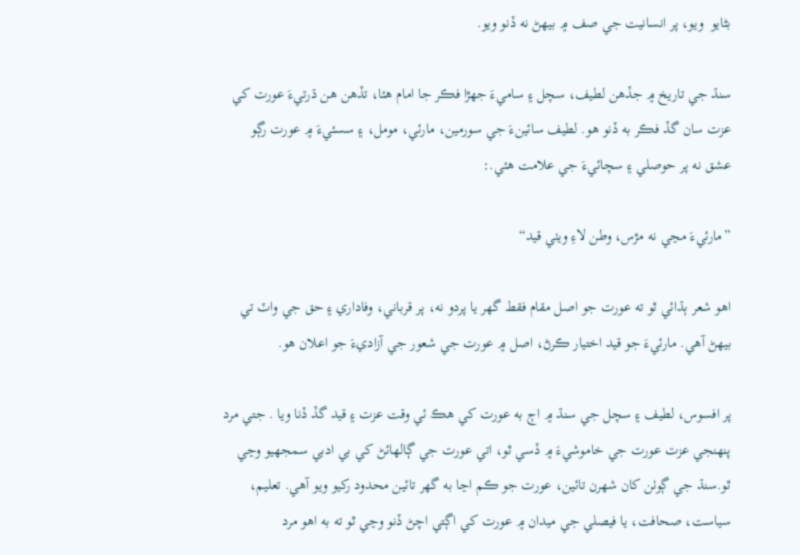بڻايو  ويو، پر انسانيت جي صف ۾ بيھڻ نه ڏنو ويو.

سنڌ جي تاريخ ۾ جڏهن لطيف، سچل ۽ ساميءَ جهڙا فڪر جا امام هئا، تڏهن هن ڌرتيءَ عورت کي عزت سان گڏ فڪر به ڏنو هو. لطيف سائينءَ جي سورمين، مارئي، مومل، ۽ سسئيءَ ۾ عورت رڳو عشق نه پر حوصلي ۽ سچائيءَ جي علامت هئي.:

”مارئيءَ مڃي نه مڙس، وطن لاءِ ويٺي قيد“

اهو شعر ٻڌائي ٿو ته عورت جو اصل مقام فقط گهر يا پردو نه، پر قرباني، وفاداري ۽ حق جي واٽ تي بيھڻ آهي. مارئيءَ جو قيد اختيار ڪرڻ، اصل ۾ عورت جي شعور جي آزاديءَ جو اعلان هو.

پر افسوس، لطيف ۽ سچل جي سنڌ ۾ اڄ به عورت کي هڪ ئي وقت عزت ۽ قيد گڏ ڏنا ويا . جتي مرد پنھنجي عزت عورت جي خاموشيءَ ۾ ڏسي ٿو، اتي عورت جي ڳالھائڻ کي بي ادبي سمجھيو وڃي ٿو.سنڌ جي ڳوٺن کان شھرن تائين، عورت جو ڪم اڃا به گھر تائين محدود رکيو ويو آهي. تعليم، سياست، صحافت، يا فيصلي جي ميدان ۾ عورت کي اڳتي اچڻ ڏنو وڃي ٿو ته به اهو مرد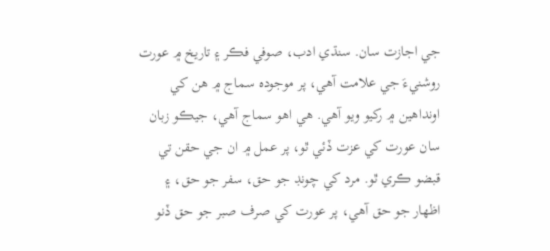جي اجازت سان. سنڌي ادب، صوفي فڪر ۽ تاريخ ۾ عورت روشنيءَ جي علامت آهي، پر موجوده سماج ۾ هن کي اونداهين ۾ رکيو ويو آهي. هي اهو سماج آهي، جيڪو زبان سان عورت کي عزت ڏئي ٿو، پر عمل ۾ ان جي حقن تي قبضو ڪري ٿو. مرد کي چونڊ جو حق، سفر جو حق، ۽ اظھار جو حق آهي، پر عورت کي صرف صبر جو حق ڏنو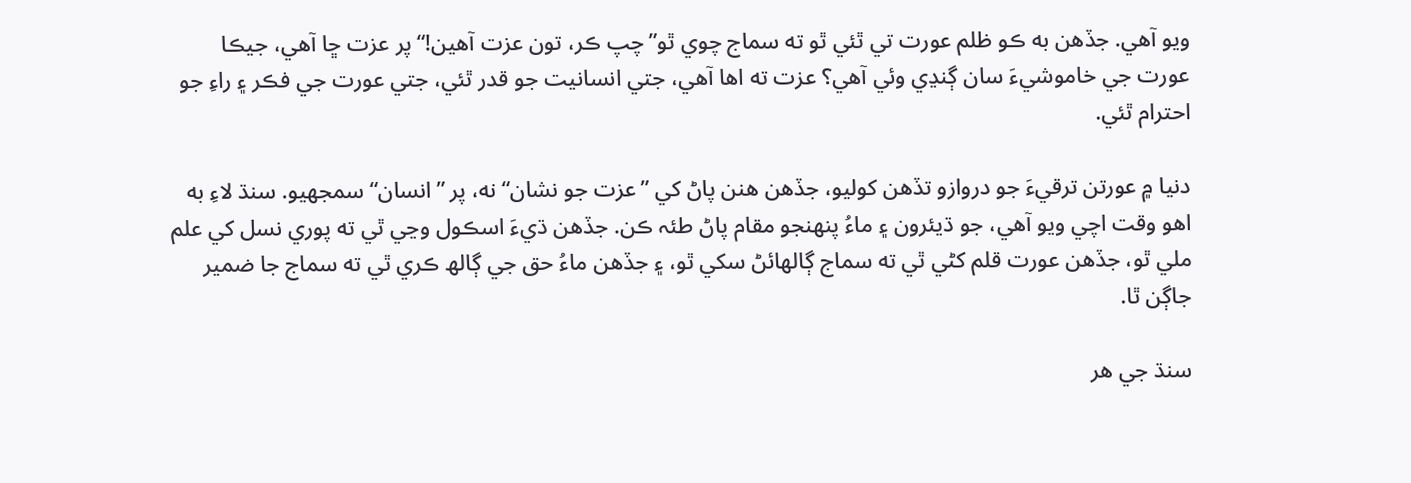ويو آهي. جڏهن به ڪو ظلم عورت تي ٿئي ٿو ته سماج چوي ٿو”چپ ڪر، تون عزت آهين!“ پر عزت ڇا آهي، جيڪا عورت جي خاموشيءَ سان ڳنڍي وئي آهي؟ عزت ته اها آهي، جتي انسانيت جو قدر ٿئي، جتي عورت جي فڪر ۽ راءِ جو احترام ٿئي.

دنيا ۾ عورتن ترقيءَ جو دروازو تڏهن کوليو، جڏهن هنن پاڻ کي ”عزت جو نشان“ نه، پر ”انسان“ سمجھيو. سنڌ لاءِ به اهو وقت اچي ويو آهي، جو ڌيئرون ۽ ماءُ پنھنجو مقام پاڻ طئہ ڪن. جڏهن ڌيءَ اسڪول وڃي ٿي ته پوري نسل کي علم ملي ٿو، جڏهن عورت قلم کڻي ٿي ته سماج ڳالھائڻ سکي ٿو، ۽ جڏهن ماءُ حق جي ڳالھ ڪري ٿي ته سماج جا ضمير جاڳن ٿا.

سنڌ جي هر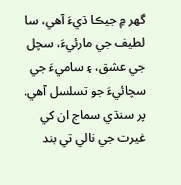گهر ۾ جيڪا ڌيءَ آهي، سا لطيف جي مارئيءَ، سچل جي عشق، ۽ ساميءَ جي سچائيءَ جو تسلسل آهي. پر سنڌي سماج ان کي غيرت جي نالي تي بند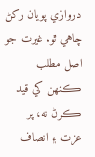دروازي پويان رکڻ چاهي ٿو. غيرت جو اصل مطلب ڪنھن کي قيد ڪرڻ نه، پر عزت ۽ انصاف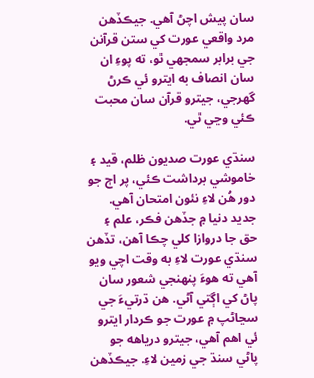سان پيش اچڻ آهي. جيڪڏهن مرد واقعي عورت کي ستن قرآنن جي برابر سمجھي ٿو، ته پوءِ ان سان انصاف به ايترو ئي ڪرڻ گھرجي، جيترو قرآن سان محبت ڪئي وڃي ٿي.

سنڌي عورت صديون ظلم، قيد ۽ خاموشي برداشت ڪئي، پر اڄ جو دور ھُن لاءِ نئون امتحان آهي. جديد دنيا ۾ جڏهن فڪر، علم ۽ حق جا دروازا کلي چڪا آهن، تڏهن سنڌي عورت لاءِ به وقت اچي ويو آهي ته هوءَ پنهنجي شعور سان پاڻ کي اڳتي آڻي. هن ڌرتيءَ جي سڃاڻپ ۾ عورت جو ڪردار ايترو ئي اهم آهي، جيترو درياهه جو پاڻي سنڌ جي زمين لاءِ. جيڪڏهن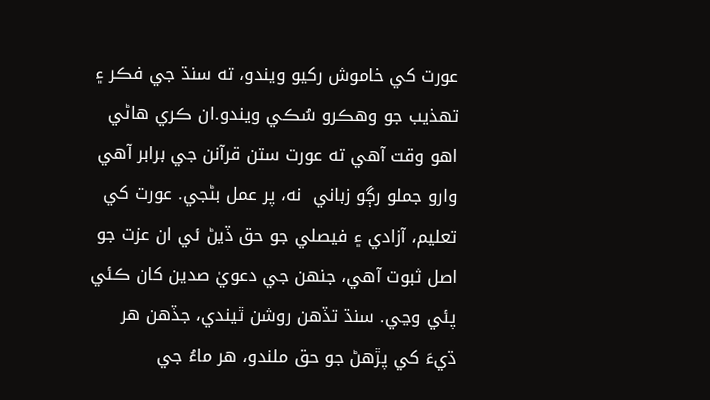عورت کي خاموش رکيو ويندو، ته سنڌ جي فڪر ۽ تھذيب جو وهڪرو سُڪي ويندو.ان ڪري هاڻي اهو وقت آهي ته عورت ستن قرآنن جي برابر آهي وارو جملو رڳو زباني  نه، پر عمل بڻجي. عورت کي تعليم، آزادي ۽ فيصلي جو حق ڏيڻ ئي ان عزت جو اصل ثبوت آهي، جنھن جي دعويٰ صدين کان ڪئي پئي وڃي. سنڌ تڏهن روشن ٿيندي، جڏهن هر ڌيءَ کي پڙهڻ جو حق ملندو، هر ماءُ جي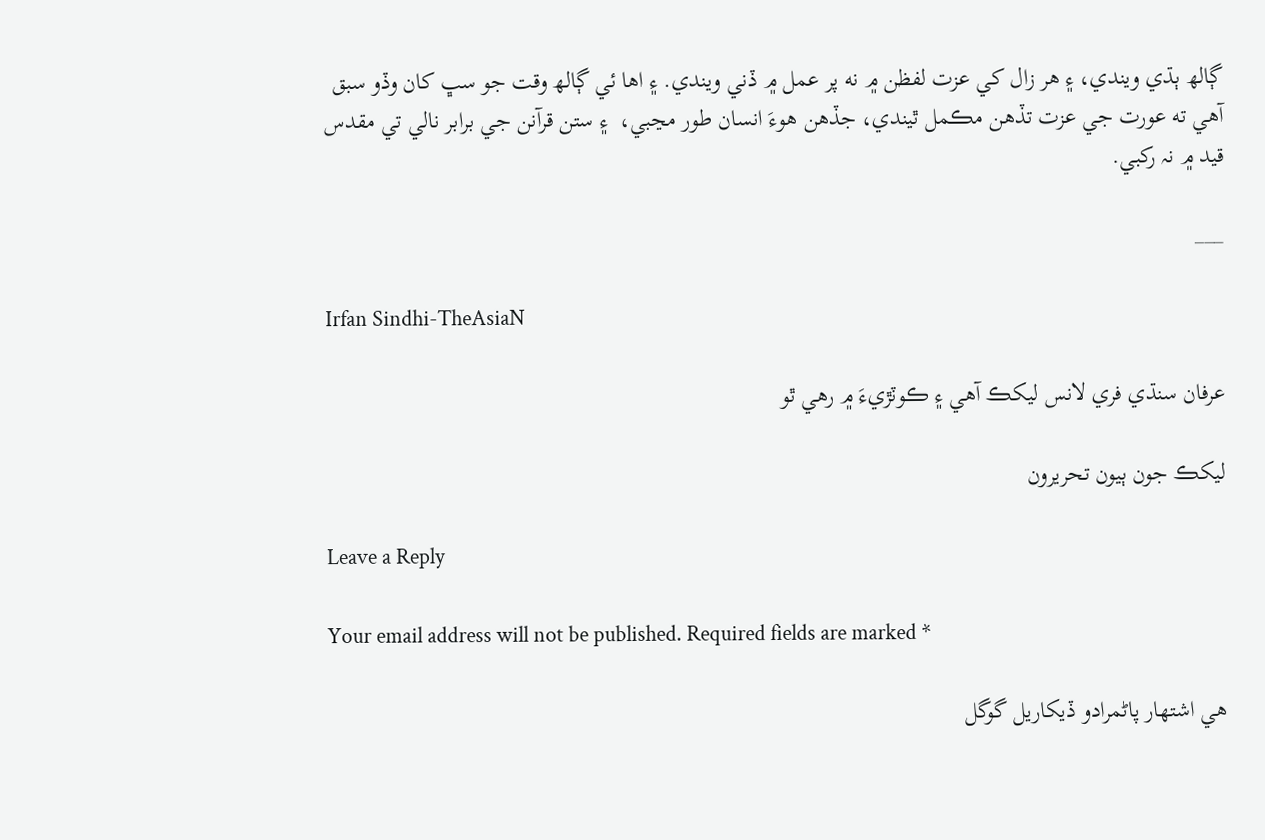ڳالھ ٻڌي ويندي، ۽ هر زال کي عزت لفظن ۾ نه پر عمل ۾ ڏني ويندي. ۽ اها ئي ڳالھ وقت جو سڀ کان وڏو سبق آهي ته عورت جي عزت تڏهن مڪمل ٿيندي، جڏهن هوءَ انسان طور مڃبي،  ۽ ستن قرآنن جي برابر نالي تي مقدس قيد ۾ نہ رکبي.

___

Irfan Sindhi-TheAsiaN

عرفان سنڌي فري لانس ليکڪ آھي ۽ ڪوٽڙيءَ ۾ رھي ٿو

ليکڪ جون ٻيون تحريرون

Leave a Reply

Your email address will not be published. Required fields are marked *

هي اشتهار پاڻمرادو ڏيکاريل گوگل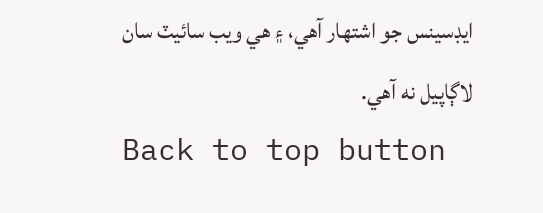ايڊسينس جو اشتهار آهي، ۽ هي ويب سائيٽ سان لاڳاپيل نه آهي.
Back to top button